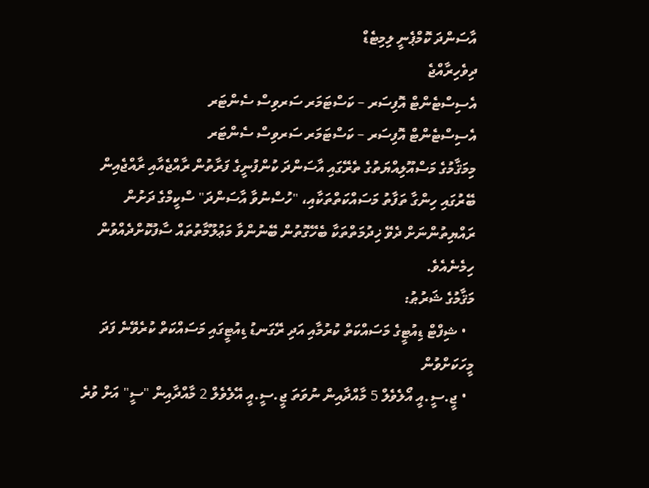އާސަންދަ ކޮމްޕެނީ ލިމިޓެޑް
ދިވެހިރާއްޖެ
އެސިސްޓެންޓް އޮފިސަރ – ކަސްޓަމަރ ސަރވިސް ސެންޓަރ
އެސިސްޓެންޓް އޮފިސަރ – ކަސްޓަމަރ ސަރވިސް ސެންޓަރ
މިމަޤާމުގެ މަސްއޫލިއްޔަތުގެ ތެރޭގައި އާސަންދަ ކުންފުނީގެ ފަރާތުން ރާއްޖެއާއި ރާއްޖެއިން ބޭރުގައި ހިންގާ ތަފާތު މަސައްކަތްތަކާއި، "ހުސްނުވާ އާސަންދަ" ސްކީމްގެ ދަށުން ރައްޔިތުންނަށް ދެވޭ ޚިދުމަތްތަކާ ބެހޭގޮތުން ބޭނުންވާ މަޢުލޫމާތުތައް ސާފުކޮށްދެއްވުން ހިމެނެއެވެ.
މަޤާމުގެ ޝަރުޠު:
  • ޝިފްޓް ޑިއުޓީގެ މަސައްކަތް ކުރުމާއި އަދި ރޭގަނޑު ޑިއުޓީގައި މަސައްކަތް ކުރެވޭނެ ފަދަ މީހަކަށްވުން
  • ޖީ.ސީ.އީ އޯލެވެލް 5 މާއްދާއިން ނުވަތަ ޖީ.ސީ.އީ އޭލެވެލް 2 މާއްދާއިން "ސީ" އަށް ވުރެ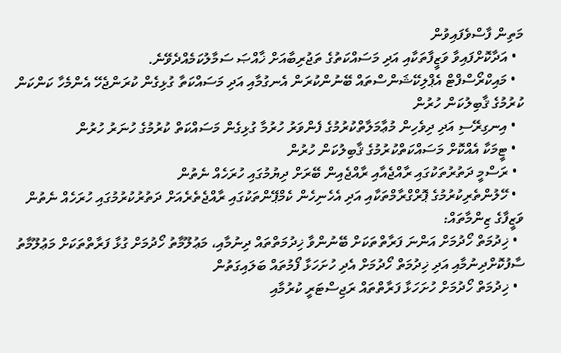މަތިން ފާސްވެފައިވުން
  • އަދާކޮށްފައިވާ ވަޒީފާތަކާއި އަދި މަސައްކަތުގެ ތަޖުރިބާއަށް ޚާއްޞަ ސަމާލުކަމެއްދެވޭނެ.
  • މައިކްރޯސްފްޓް އެޕްލިކޭޝަންސްތައް ބޭނުންކުރަން އެނގުމާއި އަދި މަސައްކަތާ ގުޅިގެން ކުރަންޖެހޭ އެންމެހާ ކަންކަން ކުރުމުގެ ޤާބިލުކަން ހުރުން
  • އިނގިރޭސި އަދި ދިވެހިން މުޢާމަލާތްކުރުމުގެ ފެންވަރު ހުރުމާ ގުޅިގެން މަސައްކަތް ކުރުމުގެ ހުނަރު ހުރުން
  • ޓީމަކާ އެއްކޮށް މަސައްކަތްކުރުމުގެ ޤާބިލުކަން ހުރުން
  • ރަސްމީ ދަތުރުތަކުގައި ރާއްޖެއާއި ރާއްޖެއިން ބޭރަށް ދިޔުމުގައި ހުރަހެއް ނެތުން
  • ހޭލުންތެރިކުރުމުގެ ޕޮރްގްރާމްތަކާއި އަދި އެހެނިހެން ކެމްޕޭންތަކުގައި ރާއްޖެތެރެއަށް ދަތުރުކުރުމުގައި ހުރަހެއް ނެތުން
ވަޒީފާގެ ޒިންމާތައް:
  • ޚިދުމަތް ހޯދުމަށް އަންނަ ފަރާތްތަކަށް ބޭނުންވާ ޚިދުމަތްތައް ދިނުމާއި، މަޢުލޫމާތު ހޯދުމަށް ގުޅާ ފަރާތްތަކަށް މަޢުލޫމާތު ސާފުކޮށްދިނުމާއި އަދި ޚިދުމަތް ހޯދުމަށް އެދި ހުށަހަޅާ ފޯމުތައް ބަލައިގަތުން
  • ޚިދުމަތް ހޯދުމަށް ހުށަހަޅާ ފަރާތްތައް ރަޖިސްޓަރީ ކުރުމާއި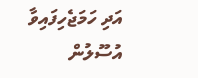އަދި ހަމަޖެހިފައިވާ އުސޫލުން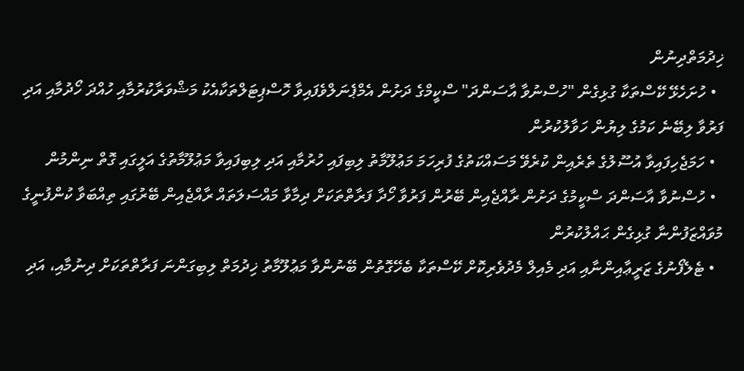ޚިދުމަތްދިނުން
  • ހުށަހެޅޭ ކޭސްތަކާ ގުޅިގެން "ހުސްނުވާ އާސަންދަ" ސްކީމްގެ ދަށުން އެމްޕެނަލްވެފައިވާ ހޮސްޕިޓަލްތަކާއެކު މަޝްވަރާކުރުމާއި ހުއްދަ ހޯދުމާއި އަދި ފަރުވާ ލިބޭނެ ކަމުގެ ލިޔުން ހަވާލުކުރުން
  • ހަމަޖެހިފައިވާ އުސޫލުގެ ތެރެއިން ކުރެވޭ މަސައްކަތުގެ ފުރިހަމަ މަޢުލޫމާތު ލިބިފައި ހުރުމާއި އަދި ލިބިފައިވާ މަޢުލޫމާތުގެ އަލީގައި ގޮތް ނިންމުން
  • ހުސްނުވާ އާސަންދަ ސްކީމުގެ ދަށުން ރާއްޖެއިން ބޭރުން ފަރުވާ ހޯދާ ފަރާތްތަކަށް ދިމާވާ މައްސަލަތައް ރާއްޖެއިން ބޭރުގައި ތިއްބަވާ ކުންފުނީގެ މުވައްޒަފުންނާ ގުޅިގެން ޙައްލުކުރުން
  • ޓެލެފޯނުގެ ޒަރީޢާއިންނާއި އަދި މެއިލް މެދުވެރިކޮށް ކޭސްތަކާ ބެހޭގޮތުން ބޭނުންވާ މަޢުލޫމާތު ޚިދުމަތް ލިބިގަންނަ ފަރާތްތަކަށް ދިނުމާއި، އަދި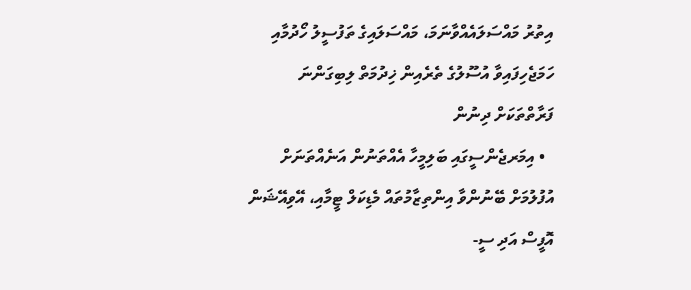އިތުރު މައްސަލައެއްވާނަމަ، މައްސަލައިގެ ތަފުސީލު ހޯދުމާއި ހަމަޖެހިފައިވާ އުސޫލުގެ ތެރެއިން ޚިދުމަތް ލިބިގަންނަ ފަރާތްތަކަށް ދިނުން
  • އިމަރޖެންސީގައި ބަލިމީހާ އެއްތަނުން އަނެއްތަނަށް އުފުލުމަށް ބޭނުންވާ އިންތިޒާމުތައް މެޑިކަލް ޓީމާއި، އޭވިއޭޝަން އޮފީސް އަދި ސީ-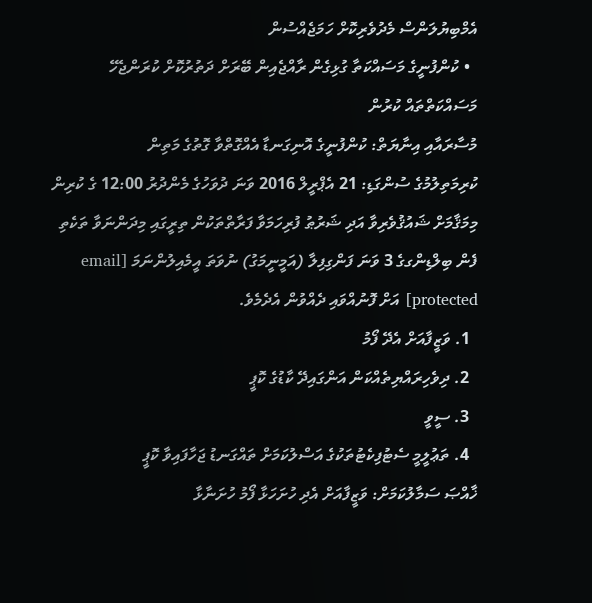އެމްބިޔުލަންސް މެދުވެރިކޮށް ހަމަޖެއްސުން
  • ކުންފުނީގެ މަސައްކަތާ ގުޅިގެން ރާއްޖެއިން ބޭރަށް ދަތުރުކޮށް ކުރަންޖެހޭ މަސައްކަތްތައް ކުރުން
މުސާރައާއި އިނާޔަތް: ކުންފުނީގެ އޮނިގަނޑާ އެއްގޮތްވާ ގޮތުގެ މަތިން
ކުރިމަތިލުމުގެ ސުންގަޑި: 21 އެޕްރީލް 2016 ވަނަ ދުވަހުގެ މެންދުރު 12:00 ގެ ކުރިން
މިމަޤާމަށް ޝައުޤުވެރިވާ އަދި ޝަރުޠު ފުރިހަމަވާ ފަރާތްތަކުން ތިރީގައި މިދަންނަވާ ތަކެތި ފެން ބިލްޑިންގގެ 3 ވަނަ ފަންގިފިލާ (އަމީނީމަގު) ނުވަތަ އީމެއިލުންނަމަ [email protected] އަށް ފޮނުއްވައި ދެއްވުން އެދެމެވެ.
  1. ވަޒީފާއަށް އެދޭ ފޯމު
  2. ދިވެހިރައްޔިތެއްކަން އަންގައިދޭ ކާޑުގެ ކޮޕީ
  3. ސީވީ
  4. ތަޢުލީމީ ސެޓުފިކެޓުތަކުގެ އަސްލުކަމަށް ތައްގަނޑު ޖަހާފައިވާ ކޮޕީ
ޚާއްޞަ ސަމާލުކަމަށް: ވަޒީފާއަށް އެދި ހުށަހަޅާ ފޯމު ހުށަނާޅާ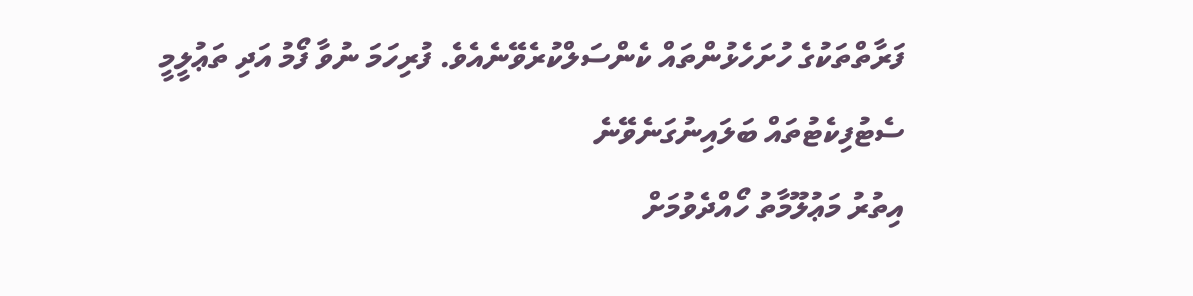ފަރާތްތަކުގެ ހުށަހެޅުންތައް ކެންސަލްކުރެވޭނެއެވެ. ފުރިހަމަ ނުވާ ފޯމު އަދި ތަޢުލީމީ ސެޓުފިކެޓުތައް ބަލައިނުގަނެވޭނެ
އިތުރު މަޢުލޫމާތު ހޯއްދެވުމަށް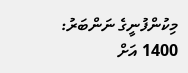މިކުންފުނީގެ ނަންބަރު: 1400 އަށް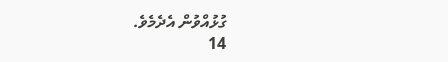ގުޅުއްވުން އެދެމެވެ.
14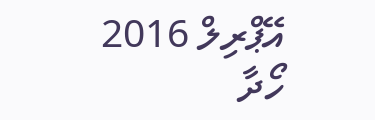އޭޕްރިލް 2016
ހޯދާ